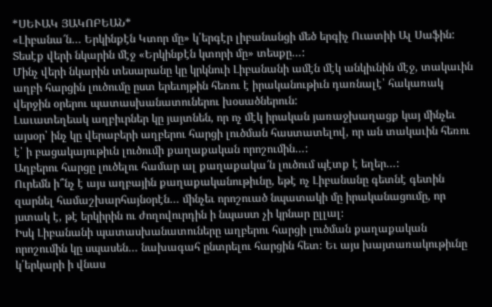*ՍԵՒԱԿ ՅԱԿՈԲԵԱՆ*
«Լիբանա՜ն… Երկինքէն Կտոր մը» կ՛երգէր լիբանանցի մեծ երգիչ Ուատիի Ալ Սաֆին:
Տեսէք վերի նկարին մէջ «Երկինքէն կտորի մը» տեսքը…:
Մինչ վերի նկարին տեսարանը կը կրկնուի Լիբանանի ամէն մէկ անկիւնին մէջ, տակաւին աղբի հարցին լուծումը ըստ երեւոյթին հեռու է իրականութիւն դառնալէ՝ հակառակ վերջին օրերու պատասխանատուներու խօսածներուն:
Լաւատեղեակ աղբիւրներ կը յայտնեն, որ ոչ մէկ իրական յառաջխաղացք կայ մինչեւ այսօր՝ ինչ կը վերաբերի աղբերու հարցի լուծման հաստատելով, որ ան տակաւին հեռու է՝ ի բացակայութիւն լուծումի քաղաքական որոշումին…:
Աղբերու հարցը լուծելու համար ալ քաղաքակա՜ն լուծում պէտք է եղեր…:
Ուրեմն ի՞նչ է այս աղբային քաղաքականութիւնը, եթէ ոչ Լիբանանը գետնէ գետին զարնել համաշխարհայնօրէն… մինչեւ որոշուած նպատակի մը իրականացումը, որ յստակ է, թէ երկիրին ու ժողովուրդին ի նպաստ չի կրնար ըլլալ։
Իսկ Լիբանանի պատասխանատուները աղբերու հարցի լուծման քաղաքական որոշումին կը սպասեն… նախագահ ընտրելու հարցին հետ։ Եւ այս խայտառակութիւնը կ՛երկարի ի վնաս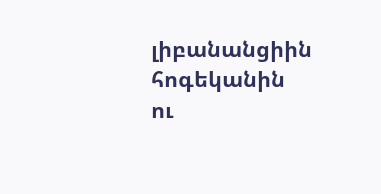լիբանանցիին հոգեկանին ու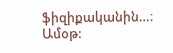ֆիզիքականին…։
Ամօթ: